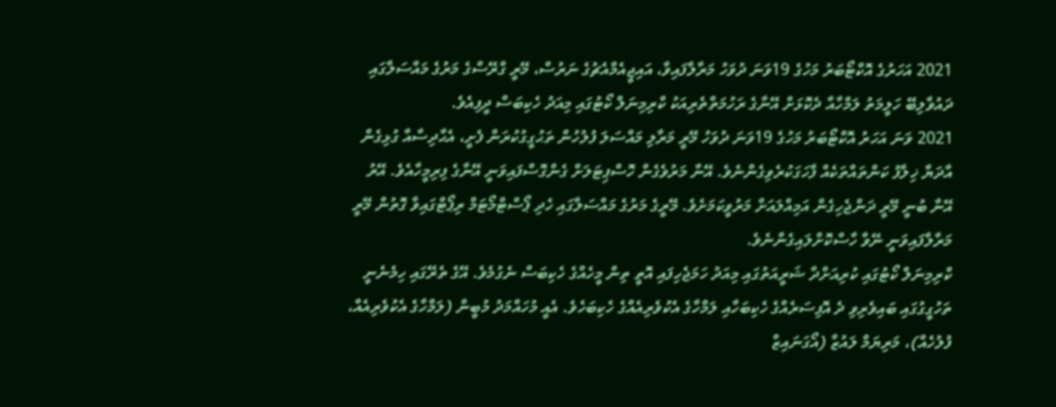2021 އަހަރުގެ އޮކްޓޯބަރު މަހުގެ 19ވަނަ ދުވަހު މަރާލާފައިވާ، އައިޖީއެމްއެޗުގެ ނަރުސް، މޭރީ ގްރޭސްގެ މަރުގެ މައްސަލާގައި ދައުވާލިބޭ ހަލީމަތު ލަމްހާއާ ދެކޮޅަށް އޭނާގެ ރަހުމަތްތެރިއަކު ކްރިމިނަލް ކޯޓުގައި މިއަދު ހެކިބަސް ދީފިއެވެ.
2021 ވަނަ އަހަރު އޮކްޓޯބަރު މަހުގެ 19ވަނަ ދުވަހު މޭރީ މަރާލި މައްސަލަ ފުލުހުން ތަޙުގީގުކުރަން ފެށީ، އެޙާދިސާއާ ގުޅިގެން އާދަޔާ ޚިލާފު ކަންތައްތަކެއް ފާހަގަކުރެވިގެންނެވެ. އޭނާ މަރުވެގެން ހޮސްޕިޓަލަށް ގެންގޮސްފައިވަނީ އޭނާގެ ފިރިމީހާއެވެ. އޭރު އޭނާ ބުނީ މޭރީ ދަންޖެހިގެން އަމިއްލައަށް މަރުވީކަމަށެވެ. މޭރީގެ މަރުގެ މައްސަލާގައި ހެދި ޕޯސްޓްމޯޓަމް ރިޕޯޓްގައިވާ ގޮތުން މޭރީ މަރާލާފައިވަނީ ނޭވާ ހާސްކޮށްލައިގެންނެވެ.
ކްރިމިނަލް ކޯޓުގައި ކުރިއަށްދާ ޝަރީއަތުގައި މިއަދު ހަމަޖެހިފައި އޮތީ ތިން މީހެއްގެ ހެކިބަސް ނެގުމެވެ. އޭގެ ތެރޭގައި ހިމެނެނީ ތަހުގީގުގައި ބައިވެރިވި ދެ އޮފިސަރެއްގެ ހެކިބަހާއި ލަމްހާގެ އެކުވެރިއެއްގެ ހެކިބަހެވެ. އެއީ މުހައްމަދު މުބީން (ލަމްހާގެ އެކުވެރިއެއް، ފުލުހެއް)، މަރިޔަމް ލައުޒާ (އޯގަނައިޒް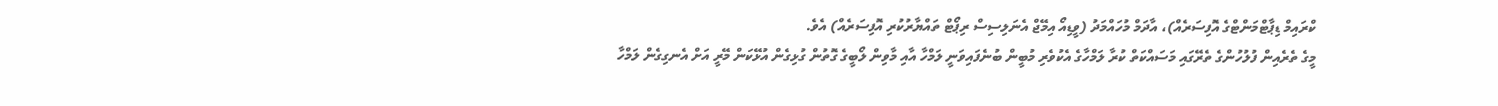ކްރައިމް ޑިޕާޓްމަންޓްގެ އޮފިސަރެއް)، އާދަމް މުހައްމަދު (ވީޑިއޯ އިމޭޖް އެނަލިސިސް ރިޕޯޓް ތައްޔާރުކުރި އޮފިސަރެއް) އެވެ.
މީގެ ތެރެއިން ފުލުހުންގެ ތެރޭގައި މަސައްކަތް ކުރާ ލަމްހާގެ އެކުވެރި މުބީން ބުނެފައިވަނީ ލަމްހާ އާއި މާވިން ލޯބީގެ ގޮތުން ގުޅިގެން އުޅޭކަން މޭރީ އަށް އެނގިގެން ލަމްހާ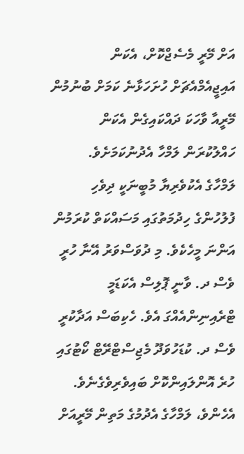އަށް މޭރީ މެސެޖްކޮށް، އެކަން އައިޖީއެމްއެޗަށް ހުށަހަޅާނެ ކަމަށް ބުނުމުން މޭރީއާ ވާހަކަ ދައްކައިގެން އެކަން ހައްލުކުރަން ލަމްހާ އެދުނުކަމަށެވެ.
ލަމްހާގެ އެކުވެރިޔާ މުބީނަކީ ދިވެހި ފުލުހުންގެ ހިދުމަތުގައި މަސައްކަތް ކުރަމުން އަންނަ މީހެކެވެ. މި ދުވަސްވަރު އޭނާ ހުރީ ވެސް ދ. ވާނީ ޕޮލިސް އެކަޑަމީ ޓްރެއިނިންއެއްގަ އެވެ. ހެކިބަސް އަދާކުރީ ވެސް ދ. ކުޑަހުވަދޫ މެޖިސްޓްރޭޓް ކޯޓުގައި ހުރެ އޮންލައިންކޮށް ބައިވެރިވެގެނެވެ.
އެހެންވެ، ލަމްހާގެ އެދުމުގެ މަތިން މޭރީއަށް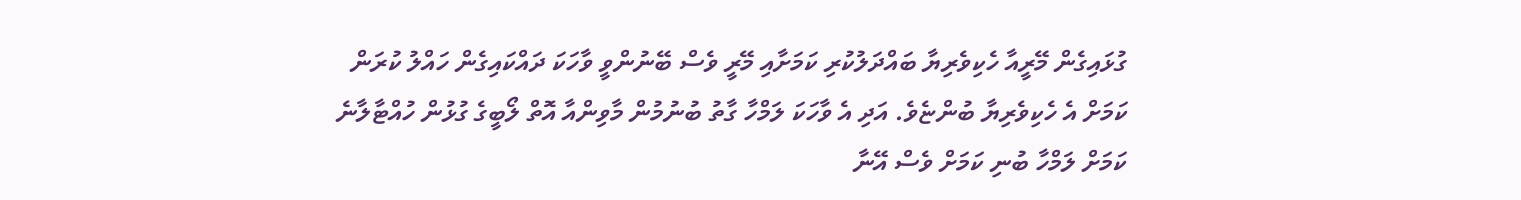ގުޅައިގެން މޭރީއާ ހެކިވެރިޔާ ބައްދަލުކުރި ކަމަށާއި މޭރީ ވެސް ބޭނުންވީ ވާހަކަ ދައްކައިގެން ހައްލު ކުރަން ކަމަށް އެ ހެކިވެރިޔާ ބުންޏެވެ. އަދި އެ ވާހަކަ ލަމްހާ ގާތު ބުނުމުން މާވިންއާ އޮތް ލޯބީގެ ގުޅުން ހުއްޓާލާނެ ކަމަށް ލަމްހާ ބުނި ކަމަށް ވެސް އޭނާ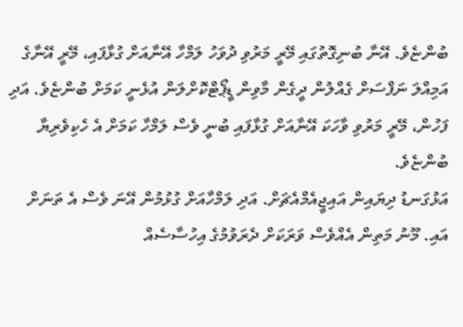ބުންޏެވެ. އޭނާ ބުނިގޮތުގައި މޭރީ މަރުވި ދުވަހު ލަމްހާ އޭނާއަށް ގުޅާފައި، މޭރީ އޭނާގެ އަމިއްލަ ނަފްސަށް ގެއްލުން ދީގެން މާވިން ޑީޕޯޓްކޮށްލަން އުޅެނީ ކަމަށް ބުންޏެވެ. އަދި ފަހުން، މޭރީ މަރުވި ވާހަކަ އޭނާއަށް ގުޅާފައި ބުނީ ވެސް ލަމްހާ ކަމަށް އެ ހެކިވެރިޔާ ބުންޏެވެ.
އަޅުގަނޑު ދިޔައިން އައިޖީއެމްއެޗަށް. އަދި ލަމްހާއަށް ގުޅުމުން އޭނަ ވެސް އެ ތަނަށް އައި. މޫނު މަތިން އެއްވެސް ވަރަކަށް ދެރަވުމުގެ އިހުސާސެއް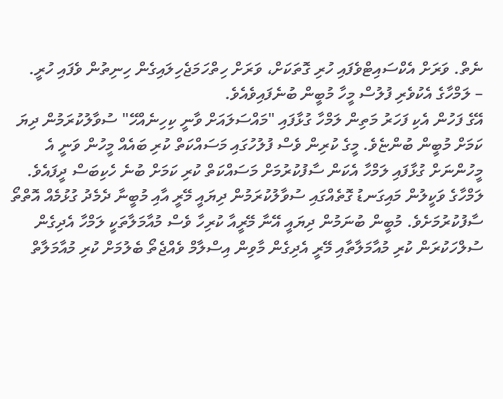ނެތް. ވަރަށް އެކްސައިޓްވެފައި ހުރި ގޮތަކަށް، ވަރަށް ހިތްހަމަޖެހިލައިގެން ހިނިތުން ވެފައި ހުރީ.
– ލަމްހާގެ އެކުވެރި ފުލުސް މީހާ މުބީން ބުނެފައިވެއެވެ.
އޭގެ ފަހުން އެކި ފަހަރު މަތިން ލަމްހާ ގުޅާފައި "މައްސަލައަށް ވާނީ ކިހިނެއްހޭ" ސުވާލުކުރަމުން ދިޔަ ކަމަށް މުބީން ބުންޏެވެ. މީގެ ކުރިން ވެސް ފުލުހުގައި މަސައްކަތް ކުރި ބައެއް މީހުން ވަނީ އެ މީހުންނަށް ގުޅާފައި ލަމްހާ އެކަން ސާފުކުރުމަށް މަސައްކަތް ކުރި ކަމަށް ބުނެ ހެކިބަސް ދީފައެވެ.
ލަމްހާގެ ވަކީލުން މައިގަނޑު ގޮތެއްގައި ސުވާލުކުރަމުން ދިޔައީ މޭރީ އާއި މުބީނާ ދެމެދު ގުޅުމެއް އޮތްތޯ ސާފުކުރުމަށެވެ. މުބީން ބުނަމުން ދިޔައީ އޭނާ މޭރީއާ ކުރިހާ ވެސް މުއާމަލާތަކީ ލަމްހާ އެދިގެން ސުލްހަކުރަން ކުރި މުއާމަލާތާއި މޭރީ އެދިގެން މާވިން އިސްލާމް ވެއްޖެތޯ ބެލުމަށް ކުރި މުއާމަލާތް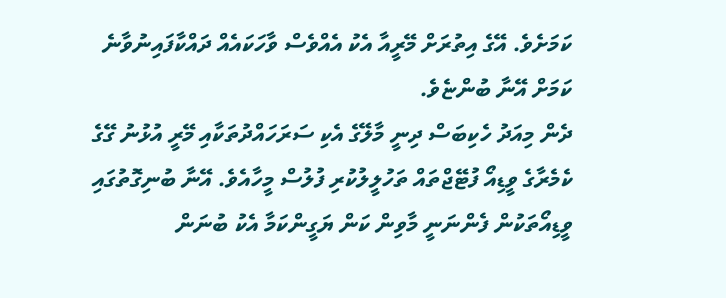ކަމަށެވެ. އޭގެ އިތުރަށް މޭރީއާ އެކު އެއްވެސް ވާހަކައެއް ދައްކާފައިނުވާނެ ކަމަށް އޭނާ ބުންޏެވެ.
ދެން މިއަދު ހެކިބަސް ދިނީ މާލޭގެ އެކި ސަރަހައްދުތަކާއި މޭރީ އުޅުނު ގޭގެ ކެމެރާގެ ވީޑިއޯ ފުޓޭޖްތައް ތަހުލީލުކުރި ފުލުސް މީހާއެވެ. އޭނާ ބުނިގޮތުގައި ވީޑިއޯތަކުން ފެންނަނީ މާވިން ކަން ޔަގީންކަމާ އެކު ބުނަން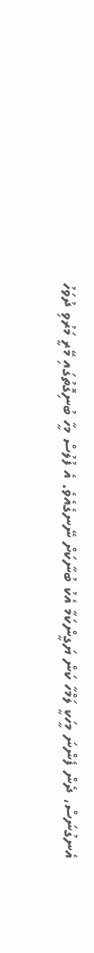އެނގުނަސް، ދެން ފެންނަ މީހަކީ ލަމްހާ ކަން ޔަގީންކަމާ އެކު ބުނާކަށް ނޭނގެއެވެ. އެ ފުލުސް މީހާ ބުނިގޮތުގައި މޭރީ މަރުވި ދުވަހު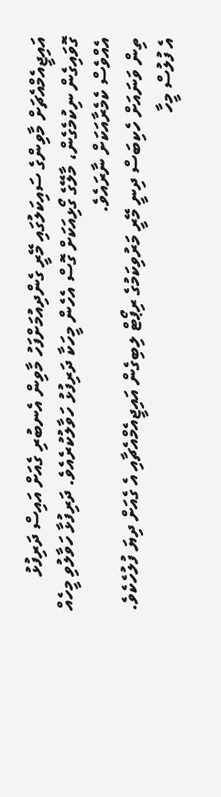އައިޖީއެމްއެޗަށް މާވިންގެ ސައިކަލުގައި މޭރީ ގެންދިއުމަށްފަހު މާވިން އެނބުރި ގެއަށް އައިސް ދަރިފުޅު ގޮވައިގެން ނިކުމެގެން، މާލޭގެ ގޯޅިއަކަށް ގޮސް އެހެން މީހަކާ ދަރިފުޅު ހަވާލުކުރެއެވެ. ދަރިފުޅާ ހަވާލުވި މީހެއް އެއްވެސް ކެމެރާއަކަށް ނާރައެވެ.
ތިން ވަނައަށް ހެކިބަސް ދިނީ މޭރީ މަރުވިކަމުގެ ރިޕޯޓް ލިބިގެން އައިޖީއެމްއެޗާއި އެ ގެއަށް ދިޔަ ފުލުހެކެވެ. އެ ފުލުސް މީހާ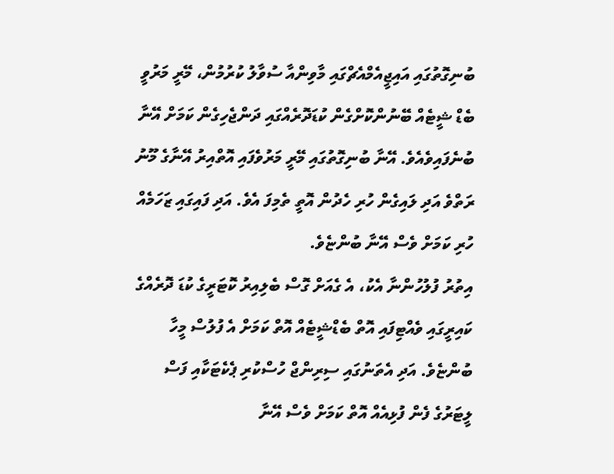ބުނިގޮތުގައި އައިޖީއެމްއެޗްގައި މާވިންއާ ސުވާލު ކުރުމުން، މޭރީ މަރުވީ ބެޑް ޝީޓެއް ބޭނުންކޮށްގެން ކުޑަދޮރެއްގައި ދަންޖެހިގެން ކަމަށް އޭނާ ބުނެފައިވެއެވެ. އޭނާ ބުނިގޮތުގައި މޭރީ މަރުވެފައި އޮތްއިރު އޭނާގެ މޫނު ރަތްވެ އަދި ލައިގެން ހުރި ހެދުން އޮތީ ތެމިފަ އެވެ. އަދި ފައިގައި ޒަހަމެއް ހުރި ކަމަށް ވެސް އޭނާ ބުންޏެވެ.
އިތުރު ފުލުހުންނާ އެކު، އެ ގެއަށް ގޮސް ބެލިއިރު ކޮޓަރީގެ ކުޑަ ދޮރެއްގެ ކައިރީގައި ވެއްޓިފައި އޮތް ބެޑްޝީޓެއް އޮތް ކަމަށް އެ ފުލުސް މީހާ ބުންޏެވެ. އަދި އެތަނުގައި ސިރިންޖް ހުސްކުރި ޕެކެޓަކާއި ފަސް ލީޓަރުގެ ފެން ފުޅިއެއް އޮތް ކަމަށް ވެސް އޭނާ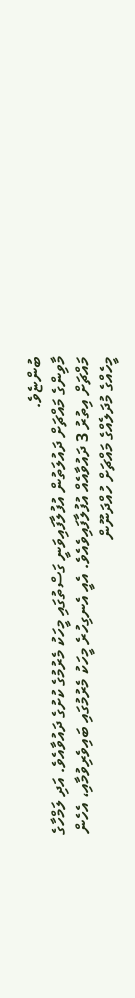ބުންޏެވެ.
މާވިންގެ މައްޗަށް ދައުލަތުން އުފުލާފައިވަނީ ގަސްތުގައި މީހަކު މެރުމުގެ ކުށުގެ ދައުވާއެވެ. އަދި ލަމްހާގެ މައްޗަށް އިތުރު 3 ދައުވާއެއް އުފުލާފައިވެއެވެ. އެއީ އެނގިހުރެ މީހަކު މެރުމުގައި ބައިވެރިވުމާއި، އެހެން މީހެއްގެ މުދަލެއްގެ މައްޗަށް ހުއްދަނޫން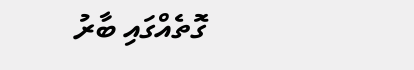ގޮތެއްގައި ބާރު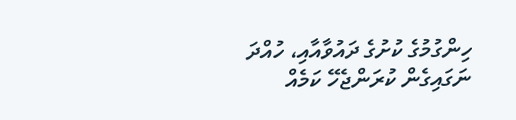ހިންގުމުގެ ކުށުގެ ދައުވާއާއި، ހުއްދަ ނަގައިގެން ކުރަންޖެހޭ ކަމެއް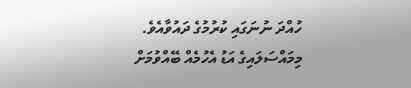ހުއްދަ ނުނަގައި ކުރުމުގެ ދައުވާއެވެ. މިމައްސަލައިގެ އަޑު އެހުމެއް ބޭއްވުމަށް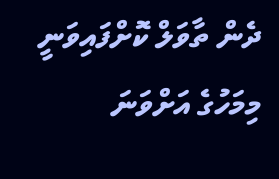ދެން ތާވަލް ކޮށްފައިވަނީ މިމަހުގެ އަށްވަނަ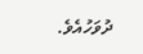ދުވަހުއެވެ.